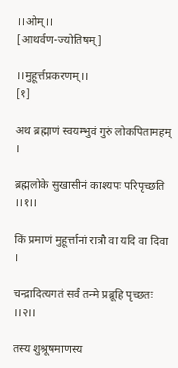।।ओम्।।
[आथर्वण-ज्योतिषम्]

।।मुहूर्त्तप्रकरणम्।।
[१]

अथ ब्रह्माणं स्वयम्भुवं गुरुं लोकपितामहम् ।

ब्रह्मलोके सुखासीनं काश्यपः परिपृच्छति ।।१।।

किं प्रमाणं मुहूर्त्तानां रात्रौ वा यदि वा दिवा ।

चन्द्रादित्यगतं सर्वं तन्मे प्रब्रूहि पृच्छतः ।।२।।

तस्य शुश्रूषमाणस्य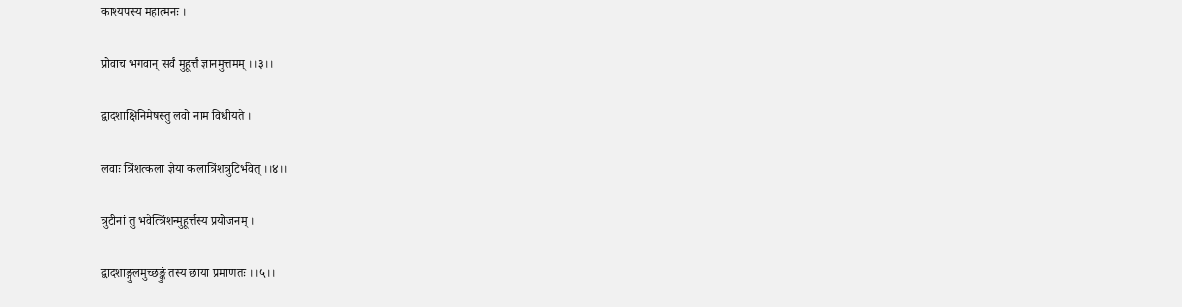काश्यपस्य महात्मनः ।

प्रोवाच भगवान् सर्वं मुहूर्त्तं ज्ञानमुत्तमम् ।।३।।

द्वादशाक्षिनिमेषस्तु लवो नाम विधीयते ।

लवाः त्रिंशत्कला ज्ञेया कलात्रिंशत्रुटिर्भवेत् ।।४।।

त्रुटीनां तु भवेत्त्रिंशन्मुहूर्त्तस्य प्रयोजनम् ।

द्वादशाङ्गुलमुच्छङ्कुं तस्य छाया प्रमाणतः ।।५।।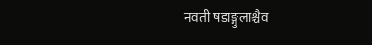नवती षडाङ्गुलाश्चैव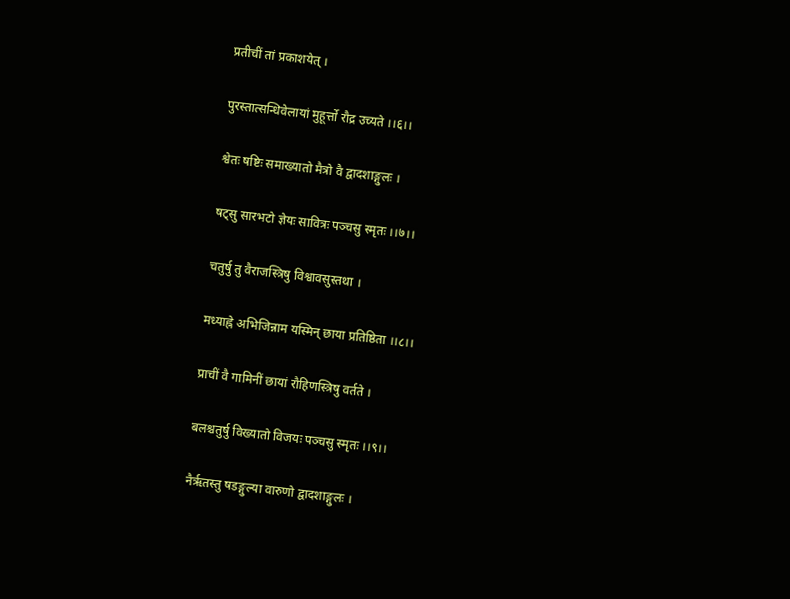प्रतीचीं तां प्रकाशयेत् ।

पुरस्तात्सन्धिवेलायां मुहूर्त्तो रौद्र उच्यते ।।६।।

श्वेतः षष्टिः समाख्यातो मैत्रो वै द्वादशाङ्गुलः ।

षट्सु सारभटो ज्ञेयः सावित्रः पञ्चसु स्मृतः ।।७।।

चतुर्षु तु वैराजस्त्रिषु विश्वावसुस्तथा ।

मध्याह्ने अभिजिन्नाम यस्मिन् छाया प्रतिष्ठिता ।।८।।

प्राचीं वै गामिनीं छायां रौहिणस्त्रिषु वर्तते ।

बलश्चतुर्षु विख्यातो विजयः पञ्चसु स्मृतः ।।९।।

नैर्ऋतस्तु षडङ्गुल्या वारुणो द्वादशाङ्गुलः ।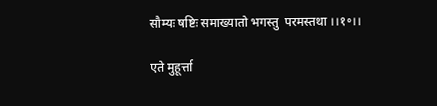सौम्यः षष्टिः समाख्यातो भगस्तु  परमस्तथा ।।१॰।।

एते मुहूर्त्ता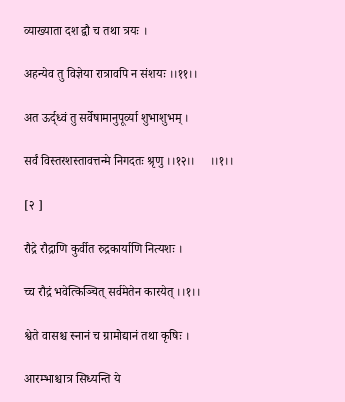व्याख्याता दश द्वौ च तथा त्रयः ।

अहन्येव तु विज्ञेया रात्रावपि न संशयः ।।११।।

अत ऊर्द्ध्वं तु सर्वेषामानुपूर्व्या शुभाशुभम् ।

सर्वं विस्तरशस्तावत्तन्मे निगदतः श्रृणु ।।१२।।     ।।१।।

[२ ]

रौद्रे रौद्राणि कुर्वीत रुद्रकार्याणि नित्यशः ।

च्च रौद्रं भवेत्किञ्चित् सर्वमेतेन कारयेत् ।।१।।

श्वेते वासश्च स्नानं च ग्रामोद्यानं तथा कृषिः ।

आरम्भाश्चात्र सिध्यन्ति ये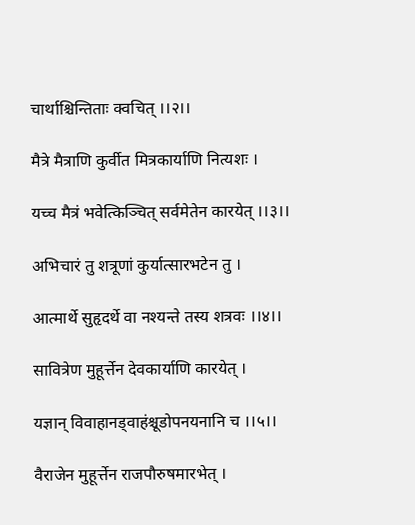चार्थाश्चिन्तिताः क्वचित् ।।२।।

मैत्रे मैत्राणि कुर्वीत मित्रकार्याणि नित्यशः ।

यच्च मैत्रं भवेत्किञ्चित् सर्वमेतेन कारयेत् ।।३।।

अभिचारं तु शत्रूणां कुर्यात्सारभटेन तु ।

आत्मार्थे सुहृदर्थे वा नश्यन्ते तस्य शत्रवः ।।४।।

सावित्रेण मुहूर्त्तेन देवकार्याणि कारयेत् ।

यज्ञान् विवाहानड्वाहंश्चूडोपनयनानि च ।।५।।

वैराजेन मुहूर्त्तेन राजपौरुषमारभेत् ।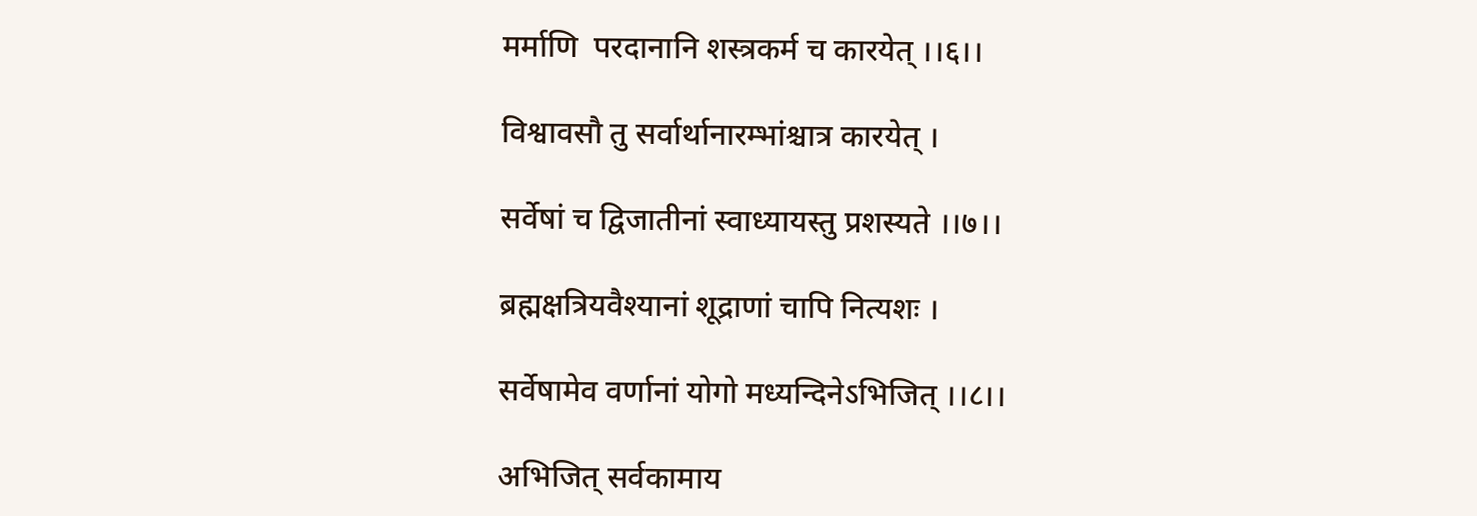मर्माणि  परदानानि शस्त्रकर्म च कारयेत् ।।६।।

विश्वावसौ तु सर्वार्थानारम्भांश्चात्र कारयेत् ।

सर्वेषां च द्विजातीनां स्वाध्यायस्तु प्रशस्यते ।।७।।

ब्रह्मक्षत्रियवैश्यानां शूद्राणां चापि नित्यशः ।

सर्वेषामेव वर्णानां योगो मध्यन्दिनेऽभिजित् ।।८।।

अभिजित् सर्वकामाय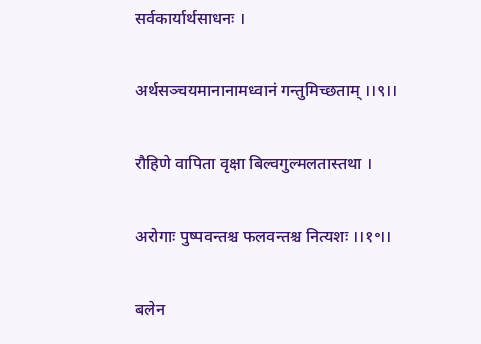सर्वकार्यार्थसाधनः ।

अर्थसञ्चयमानानामध्वानं गन्तुमिच्छताम् ।।९।।

रौहिणे वापिता वृक्षा बिल्वगुल्मलतास्तथा ।

अरोगाः पुष्पवन्तश्च फलवन्तश्च नित्यशः ।।१॰।।

बलेन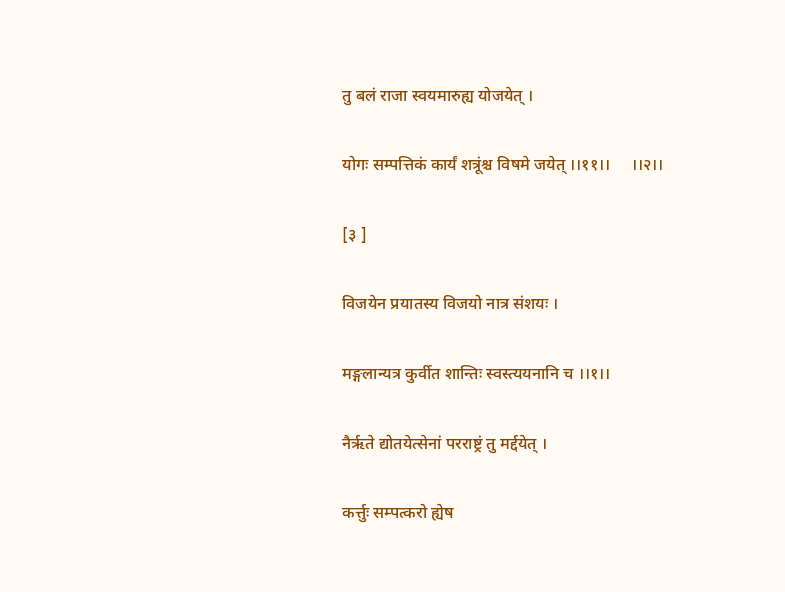तु बलं राजा स्वयमारुह्य योजयेत् ।

योगः सम्पत्तिकं कार्यं शत्रूंश्च विषमे जयेत् ।।११।।     ।।२।।

[३ ]

विजयेन प्रयातस्य विजयो नात्र संशयः ।

मङ्गलान्यत्र कुर्वीत शान्तिः स्वस्त्ययनानि च ।।१।।

नैर्ऋते द्योतयेत्सेनां परराष्ट्रं तु मर्द्दयेत् ।

कर्त्तुः सम्पत्करो ह्येष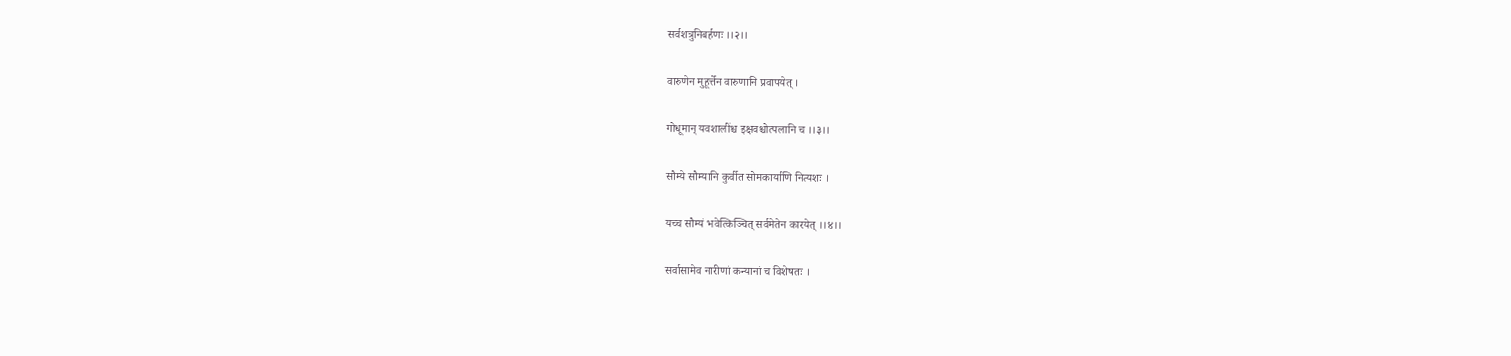सर्वशत्रुनिबर्हणः ।।२।।

वारुणेन मुहूर्त्तेन वारुणानि प्रवापयेत् ।

गोधूमान् यवशालींश्च इक्षवश्चोत्पलानि च ।।३।।

सौम्ये सौम्यानि कुर्वीत सोमकार्याणि नित्यशः ।

यच्च सौम्यं भवेत्किञ्चित् सर्वमेतेन कारयेत् ।।४।।

सर्वासामेव नारीणां कन्यानां च विशेषतः ।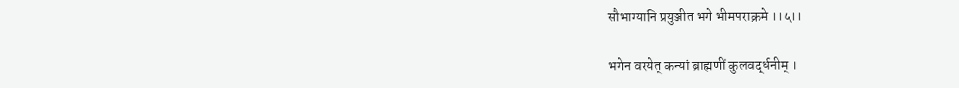सौभाग्यानि प्रयुञ्जीत भगे भीमपराक्रमे ।।५।।

भगेन वरयेत् कन्यां ब्राह्मणीं कुलवर्द्धनीम् ।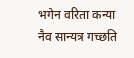भगेन वरिता कन्या नैव सान्यत्र गच्छति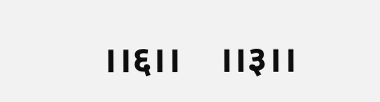।।६।।    ।।३।।